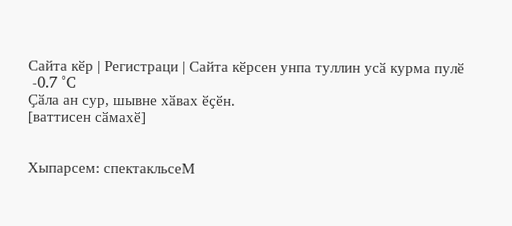Сайта кӗр | Регистраци | Сайта кӗрсен унпа туллин усӑ курма пулӗ
 -0.7 °C
Ҫӑла ан сур, шывне хӑвах ӗҫӗн.
[ваттисен сӑмахӗ]


Хыпарсем: спектакльсеМ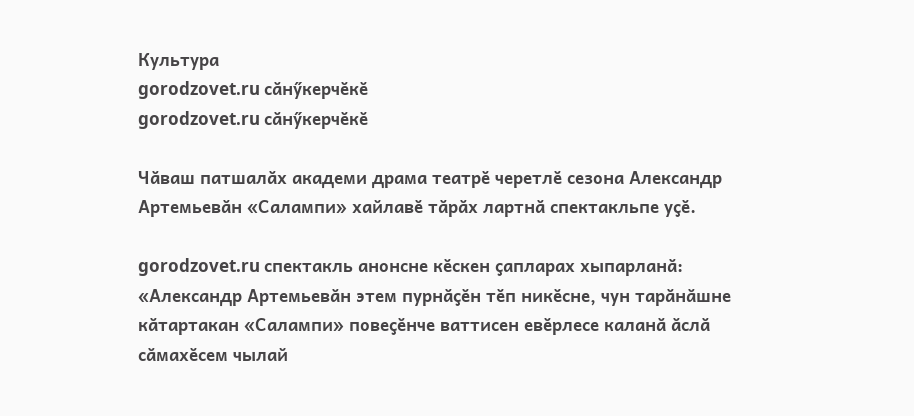Культура
gorodzovet.ru сӑнӳкерчӗкӗ
gorodzovet.ru сӑнӳкерчӗкӗ

Чӑваш патшалӑх академи драма театрӗ черетлӗ сезона Александр Артемьевӑн «Салампи» хайлавӗ тӑрӑх лартнӑ спектакльпе уҫӗ.

gorodzovet.ru спектакль анонсне кӗскен ҫапларах хыпарланӑ: «Александр Артемьевӑн этем пурнӑҫӗн тӗп никӗсне, чун тарӑнӑшне кӑтартакан «Салампи» повеҫӗнче ваттисен евӗрлесе каланӑ ӑслӑ сӑмахӗсем чылай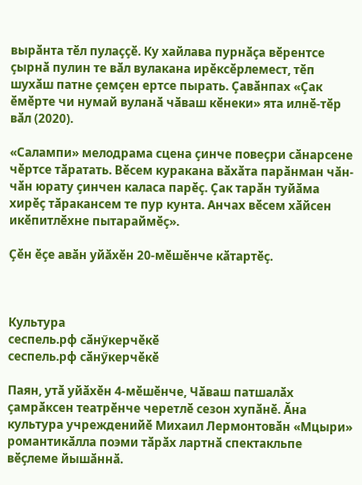вырӑнта тӗл пулаҫҫӗ. Ку хайлава пурнӑҫа вӗрентсе ҫырнӑ пулин те вӑл вулакана ирӗксӗрлемест, тӗп шухӑш патне ҫемҫен ертсе пырать. Ҫавӑнпах «Ҫак ӗмӗрте чи нумай вуланӑ чӑваш кӗнеки» ята илнӗ-тӗр вӑл (2020).

«Салампи» мелодрама сцена ҫинче повеҫри сӑнарсене чӗртсе тӑратать. Вӗсем куракана вӑхӑта парӑнман чӑн-чӑн юрату ҫинчен каласа парӗҫ. Ҫак тарӑн туйӑма хирӗҫ тӑракансем те пур кунта. Анчах вӗсем хӑйсен икӗпитлӗхне пытараймӗҫ».

Ҫӗн ӗҫе авӑн уйӑхӗн 20-мӗшӗнче кӑтартӗҫ.



Культура
сеспель.рф сӑнӳкерчӗкӗ
сеспель.рф сӑнӳкерчӗкӗ

Паян, утӑ уйӑхӗн 4-мӗшӗнче, Чӑваш патшалӑх ҫамрӑксен театрӗнче черетлӗ сезон хупӑнӗ. Ӑна культура учрежденийӗ Михаил Лермонтовӑн «Мцыри» романтикӑлла поэми тӑрӑх лартнӑ спектакльпе вӗҫлеме йышӑннӑ.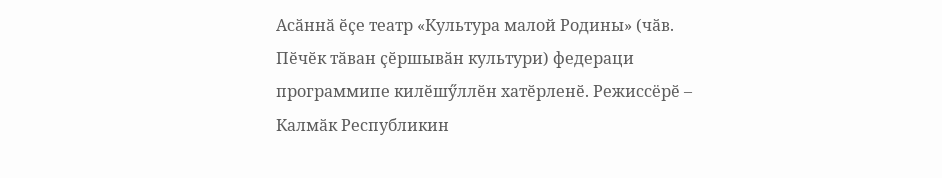Асӑннӑ ӗҫе театр «Культура малой Родины» (чӑв. Пӗчӗк тӑван ҫӗршывӑн культури) федераци программипе килӗшӳллӗн хатӗрленӗ. Режиссёрӗ – Калмӑк Республикин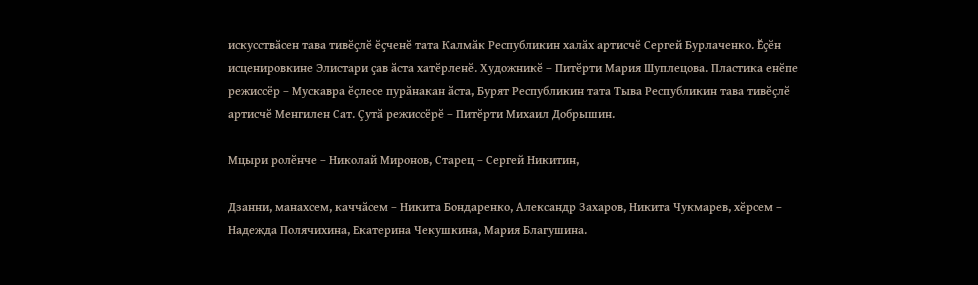искусствӑсен тава тивӗҫлӗ ӗҫченӗ тата Калмӑк Республикин халӑх артисчӗ Сергей Бурлаченко. Ӗҫӗн исценировкине Элистари ҫав ӑста хатӗрленӗ. Художникӗ – Питӗрти Мария Шуплецова. Пластика енӗпе режиссёр – Мускавра ӗҫлесе пурӑнакан ӑста, Бурят Республикин тата Тыва Республикин тава тивӗҫлӗ артисчӗ Менгилен Сат. Ҫутӑ режиссёрӗ – Питӗрти Михаил Добрышин.

Мцыри ролӗнче – Николай Миронов, Старец – Сергей Никитин,

Дзанни, манахсем, каччӑсем – Никита Бондаренко, Александр Захаров, Никита Чукмарев, хӗрсем – Надежда Полячихина, Екатерина Чекушкина, Мария Благушина.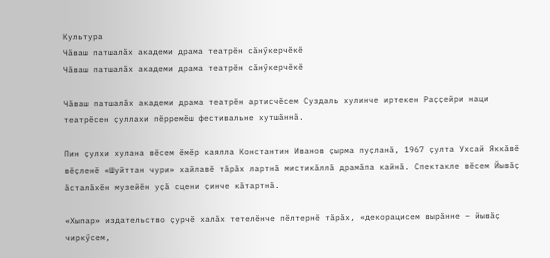Культура
Чӑваш патшалӑх академи драма театрӗн сӑнӳкерчӗкӗ
Чӑваш патшалӑх академи драма театрӗн сӑнӳкерчӗкӗ

Чӑваш патшалӑх академи драма театрӗн артисчӗсем Суздаль хулинче иртекен Раҫҫейри наци театрӗсен ҫуллахи пӗрремӗш фестивальне хутшӑннӑ.

Пин ҫулхи хулана вӗсем ӗмӗр каялла Константин Иванов ҫырма пуҫланӑ, 1967 ҫулта Ухсай Яккӑвӗ вӗҫленӗ «Шуйттан чури» хайлавӗ тӑрӑх лартнӑ мистикӑллӑ драмӑпа кайнӑ. Спектакле вӗсем Йывӑҫ ӑсталӑхӗн музейӗн уҫӑ сцени ҫинче кӑтартнӑ.

«Хыпар» издательство ҫурчӗ халӑх тетелӗнче пӗлтернӗ тӑрӑх, «декорацисем вырӑнне – йывӑҫ чиркӳсем,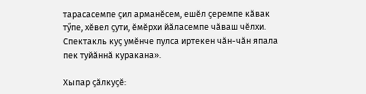тарасасемпе ҫил арманӗсем, ешӗл ҫеремпе кӑвак тӳпе, хӗвел ҫути, ӗмӗрхи йӑласемпе чӑваш чӗлхи. Спектакль куҫ умӗнче пулса иртекен чӑн-чӑн япала пек туйӑннӑ куракана».

Хыпар ҫӑлкуҫӗ: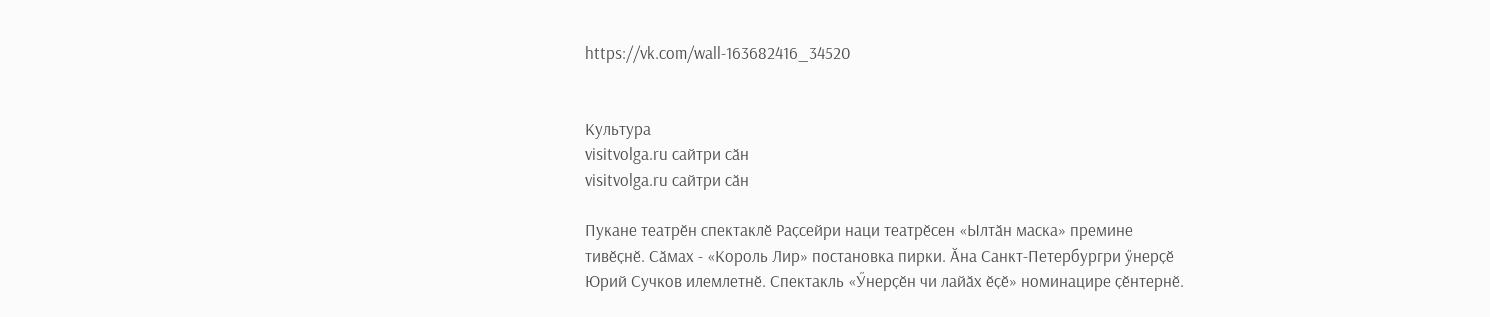https://vk.com/wall-163682416_34520


Культура
visitvolga.ru сайтри сӑн
visitvolga.ru сайтри сӑн

Пукане театрӗн спектаклӗ Раҫсейри наци театрӗсен «Ылтӑн маска» премине тивӗҫнӗ. Сӑмах - «Король Лир» постановка пирки. Ӑна Санкт-Петербургри ӳнерҫӗ Юрий Сучков илемлетнӗ. Спектакль «Ӳнерҫӗн чи лайӑх ӗҫӗ» номинацире ҫӗнтернӗ.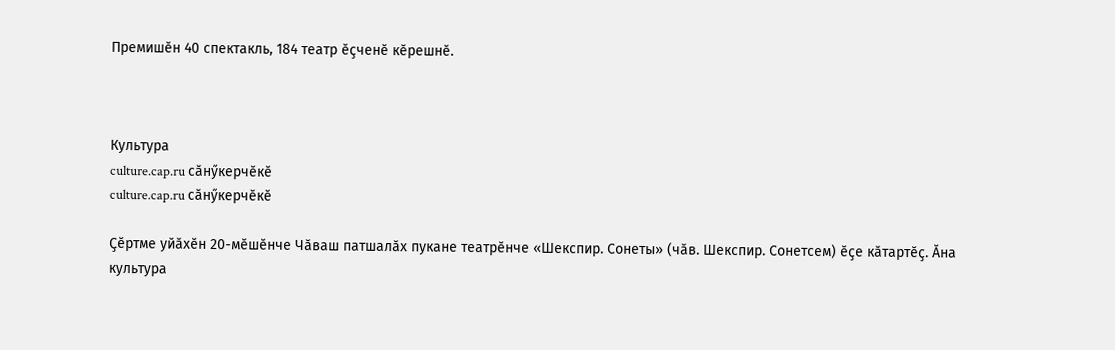Премишӗн 40 спектакль, 184 театр ӗҫченӗ кӗрешнӗ.



Культура
culture.cap.ru сӑнӳкерчӗкӗ
culture.cap.ru сӑнӳкерчӗкӗ

Ҫӗртме уйӑхӗн 20-мӗшӗнче Чӑваш патшалӑх пукане театрӗнче «Шекспир. Сонеты» (чӑв. Шекспир. Сонетсем) ӗҫе кӑтартӗҫ. Ӑна культура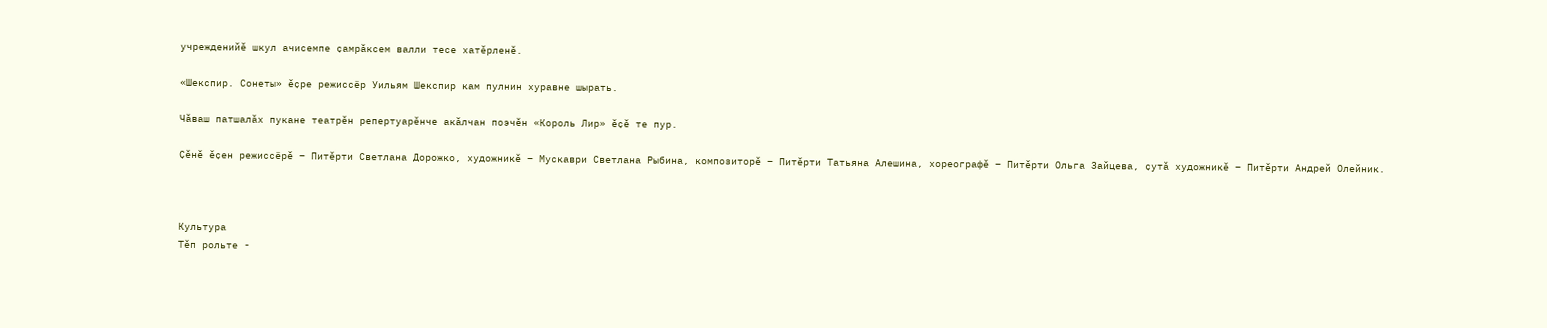учрежденийӗ шкул ачисемпе ҫамрӑксем валли тесе хатӗрленӗ.

«Шекспир. Сонеты» ӗҫре режиссёр Уильям Шекспир кам пулнин хуравне шырать.

Чӑваш патшалӑх пукане театрӗн репертуарӗнче акӑлчан поэчӗн «Король Лир» ӗҫӗ те пур.

Ҫӗнӗ ӗҫен режиссёрӗ – Питӗрти Светлана Дорожко, художникӗ – Мускаври Светлана Рыбина, композиторӗ – Питӗрти Татьяна Алешина, хореографӗ – Питӗрти Ольга Зайцева, ҫутӑ художникӗ – Питӗрти Андрей Олейник.



Культура
Тӗп рольте -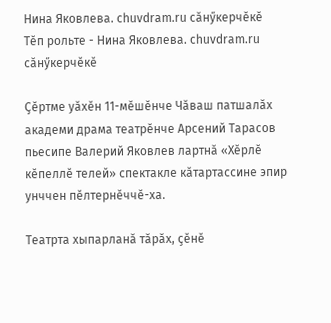Нина Яковлева. chuvdram.ru сӑнӳкерчӗкӗ
Тӗп рольте - Нина Яковлева. chuvdram.ru сӑнӳкерчӗкӗ

Ҫӗртме уӑхӗн 11-мӗшӗнче Чӑваш патшалӑх академи драма театрӗнче Арсений Тарасов пьесипе Валерий Яковлев лартнӑ «Хӗрлӗ кӗпеллӗ телей» спектакле кӑтартассине эпир унччен пӗлтернӗччӗ-ха.

Театрта хыпарланӑ тӑрӑх, ҫӗнӗ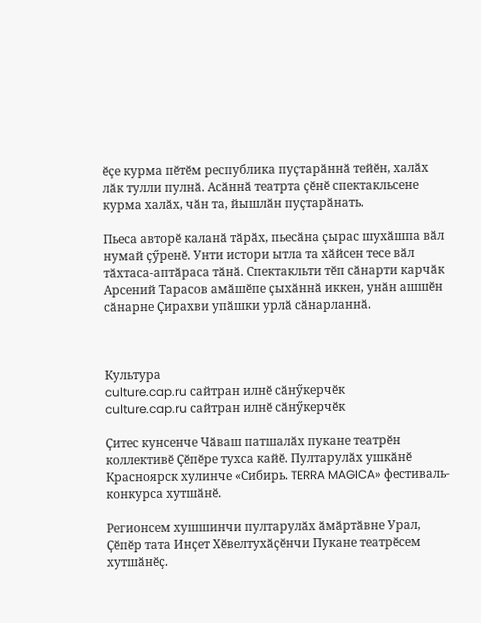ӗҫе курма пӗтӗм республика пуҫтарӑннӑ тейӗн, халӑх лӑк тулли пулнӑ. Асӑннӑ театрта ҫӗнӗ спектакльсене курма халӑх, чӑн та, йышлӑн пуҫтарӑнать.

Пьеса авторӗ каланӑ тӑрӑх, пьесӑна ҫырас шухӑшпа вӑл нумай ҫӳренӗ. Унти истори ытла та хӑйсен тесе вӑл тӑхтаса-аптӑраса тӑнӑ. Спектакльти тӗп сӑнарти карчӑк Арсений Тарасов амӑшӗпе ҫыхӑннӑ иккен, унӑн ашшӗн сӑнарне Ҫирахви упӑшки урлӑ сӑнарланнӑ.



Культура
culture.cap.ru сайтран илнӗ сӑнӳкерчӗк
culture.cap.ru сайтран илнӗ сӑнӳкерчӗк

Ҫитес кунсенче Чӑваш патшалӑх пукане театрӗн коллективӗ Ҫӗпӗре тухса кайӗ. Пултарулӑх ушкӑнӗ Красноярск хулинче «Сибирь. TERRA MAGICA» фестиваль-конкурса хутшӑнӗ.

Регионсем хушшинчи пултарулӑх ӑмӑртӑвне Урал, Ҫӗпӗр тата Инҫет Хӗвелтухӑҫӗнчи Пукане театрӗсем хутшӑнӗҫ.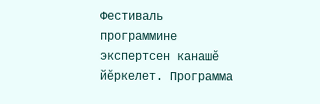Фестиваль программине экспертсен канашӗ йӗркелет. Программа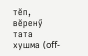тӗп, вӗренӳ тата хушма (off-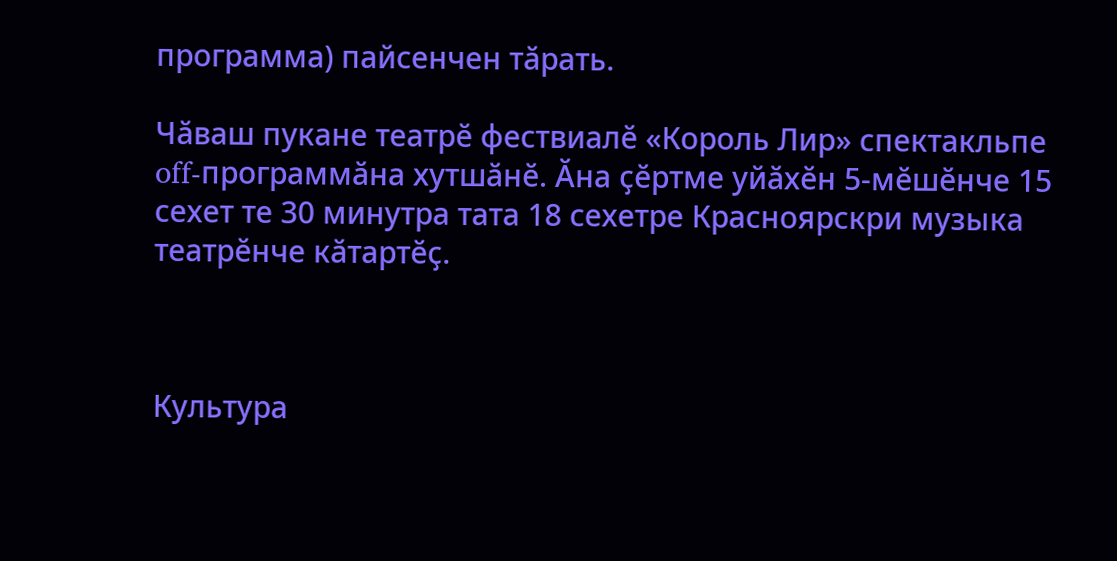программа) пайсенчен тӑрать.

Чӑваш пукане театрӗ фествиалӗ «Король Лир» спектакльпе off-программӑна хутшӑнӗ. Ӑна ҫӗртме уйӑхӗн 5-мӗшӗнче 15 сехет те 30 минутра тата 18 сехетре Красноярскри музыка театрӗнче кӑтартӗҫ.



Культура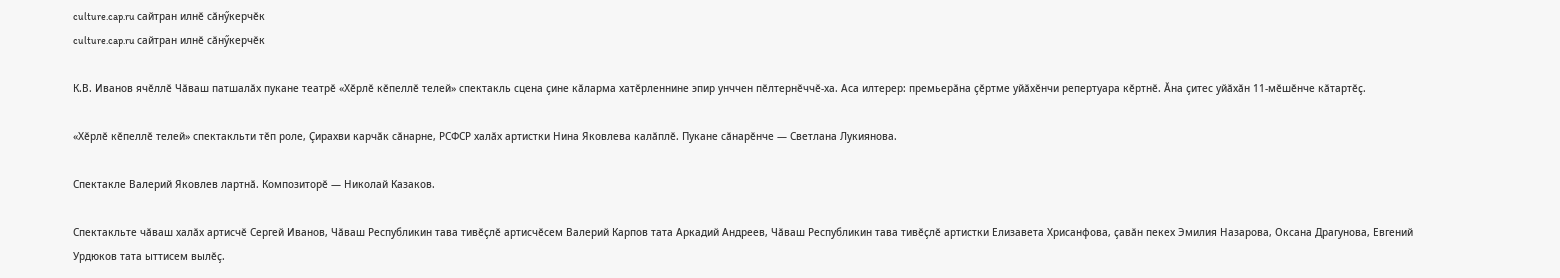culture.cap.ru сайтран илнӗ сӑнӳкерчӗк
culture.cap.ru сайтран илнӗ сӑнӳкерчӗк

К.В. Иванов ячӗллӗ Чӑваш патшалӑх пукане театрӗ «Хӗрлӗ кӗпеллӗ телей» спектакль сцена ҫине кӑларма хатӗрленнине эпир унччен пӗлтернӗччӗ-ха. Аса илтерер: премьерӑна ҫӗртме уйӑхӗнчи репертуара кӗртнӗ. Ӑна ҫитес уйӑхӑн 11-мӗшӗнче кӑтартӗҫ.

«Хӗрлӗ кӗпеллӗ телей» спектакльти тӗп роле, Ҫирахви карчӑк сӑнарне, РСФСР халӑх артистки Нина Яковлева калӑплӗ. Пукане сӑнарӗнче — Светлана Лукиянова.

Спектакле Валерий Яковлев лартнӑ. Композиторӗ — Николай Казаков.

Спектакльте чӑваш халӑх артисчӗ Сергей Иванов, Чӑваш Республикин тава тивӗҫлӗ артисчӗсем Валерий Карпов тата Аркадий Андреев, Чӑваш Республикин тава тивӗҫлӗ артистки Елизавета Хрисанфова, ҫавӑн пекех Эмилия Назарова, Оксана Драгунова, Евгений Урдюков тата ыттисем вылӗҫ.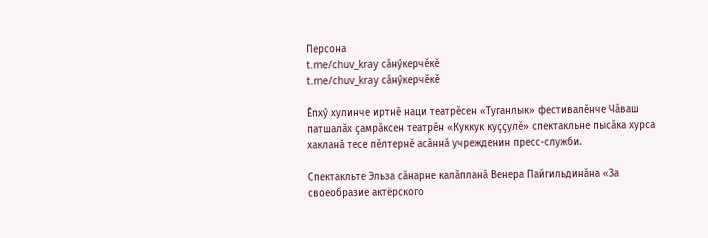Персона
t.me/chuv_kray сӑнӳкерчӗкӗ
t.me/chuv_kray сӑнӳкерчӗкӗ

Ӗпхӳ хулинче иртнӗ наци театрӗсен «Туганлык» фестивалӗнче Чӑваш патшалӑх ҫамрӑксен театрӗн «Куккук куҫҫулӗ» спектакльне пысӑка хурса хакланӑ тесе пӗлтернӗ асӑннӑ учрежденин пресс-служби.

Спектакльте Эльза сӑнарне калӑпланӑ Венера Пайгильдинӑна «За своеобразие актёрского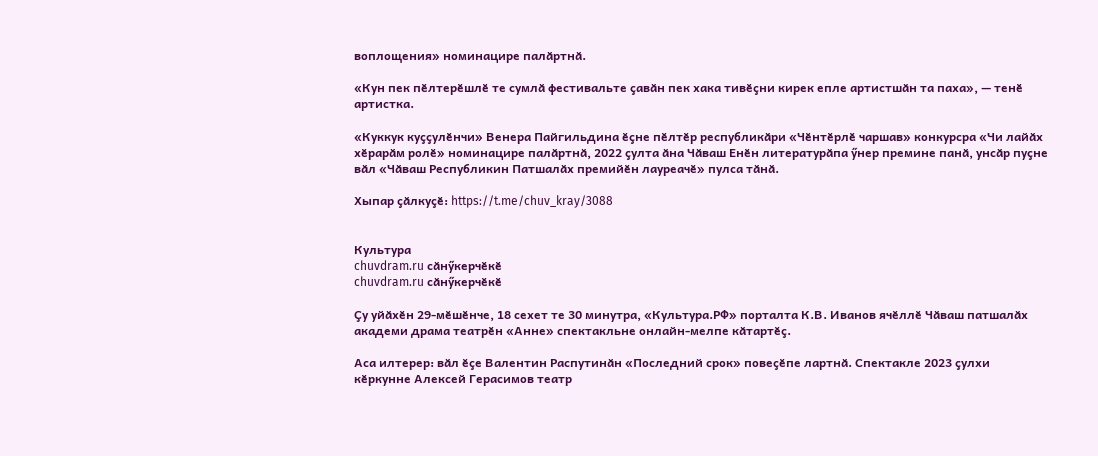воплощения» номинацире палӑртнӑ.

«Кун пек пӗлтерӗшлӗ те сумлӑ фестивальте ҫавӑн пек хака тивӗҫни кирек епле артистшӑн та паха», — тенӗ артистка.

«Куккук куҫҫулӗнчи» Венера Пайгильдина ӗҫне пӗлтӗр республикӑри «Чӗнтӗрлӗ чаршав» конкурсра «Чи лайӑх хӗрарӑм ролӗ» номинацире палӑртнӑ, 2022 ҫулта ӑна Чӑваш Енӗн литературӑпа ӳнер премине панӑ, унсӑр пуҫне вӑл «Чӑваш Республикин Патшалӑх премийӗн лауреачӗ» пулса тӑнӑ.

Хыпар ҫӑлкуҫӗ: https://t.me/chuv_kray/3088


Культура
chuvdram.ru сӑнӳкерчӗкӗ
chuvdram.ru сӑнӳкерчӗкӗ

Ҫу уйӑхӗн 29-мӗшӗнче, 18 сехет те 30 минутра, «Культура.РФ» порталта К.В. Иванов ячӗллӗ Чӑваш патшалӑх академи драма театрӗн «Анне» спектакльне онлайн-мелпе кӑтартӗҫ.

Аса илтерер: вӑл ӗҫе Валентин Распутинӑн «Последний срок» повеҫӗпе лартнӑ. Спектакле 2023 ҫулхи кӗркунне Алексей Герасимов театр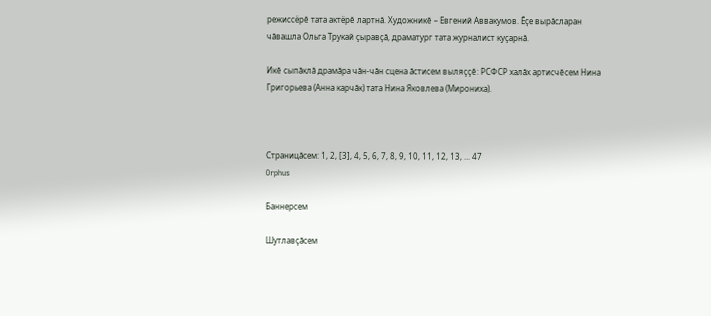режиссёрӗ тата актёрӗ лартнӑ. Художникӗ – Евгений Аввакумов. Ӗҫе вырӑсларан чӑвашла Ольга Трукай ҫыравҫӑ, драматург тата журналист куҫарнӑ.

Икӗ сыпӑклӑ драмӑра чӑн-чӑн сцена ӑстисем выляҫҫӗ: РСФСР халӑх артисчӗсем Нина Григорьева (Анна карчӑк) тата Нина Яковлева (Мирониха).



Страницӑсем: 1, 2, [3], 4, 5, 6, 7, 8, 9, 10, 11, 12, 13, ... 47
Orphus

Баннерсем

Шутлавҫӑсем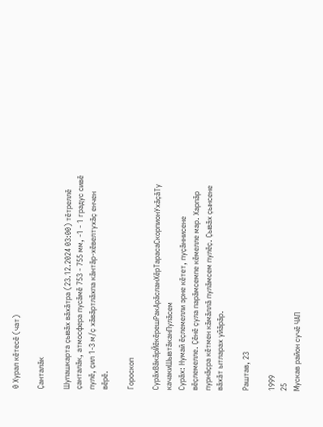0 Хурал кӗтесӗ (чат)

Ҫанталӑк

Шупашкарта ҫывӑх вӑхӑтра (23.12.2024 03:00) тӗтреллӗ ҫанталӑк, атмосфера пусӑмӗ 753 - 755 мм, -1 - 1 градус сивӗ пулӗ, ҫил 1-3 м/ҫ хӑвӑртлӑхпа кӑнтӑр-хӗвелтухӑҫ енчен вӗрӗ.

Гороскоп

СурӑхВӑкӑрЙӗкӗрешРакАрӑсланХӗрТарасаСкорпионУхӑҫӑТу качакиШывтӑканПулӑсем
Сурӑх: Нумай ӗҫлемелли эрне кӗтет, пуҫӑннисене вӗҫлемелле. Ҫӗнӗ ҫула парӑмсемпе кӗмелле мар. Харпӑр пурнӑҫра кӗтмен кӑмӑллӑ пулӑмсем пулӗҫ. Ҫывӑх ҫынсене вӑхӑт ытларах уйӑрӑр.

Раштав, 23

1999
25
Мускав район сучӗ ЧАП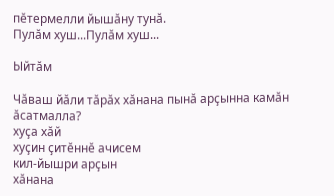пӗтермелли йышӑну тунӑ.
Пулӑм хуш...Пулӑм хуш...

Ыйтӑм

Чӑваш йӑли тӑрӑх хӑнана пынӑ арҫынна камӑн ӑсатмалла?
хуҫа хӑй
хуҫин ҫитӗннӗ ачисем
кил-йышри арҫын
хӑнана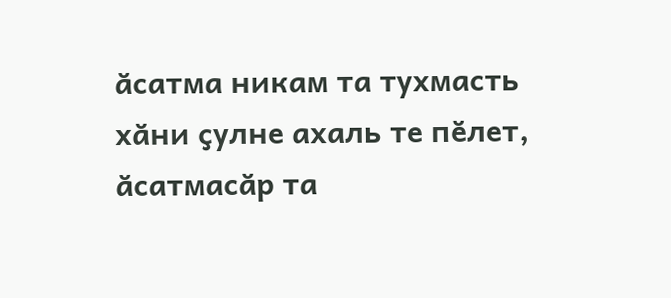ӑсатма никам та тухмасть
хӑни ҫулне ахаль те пӗлет, ӑсатмасӑр та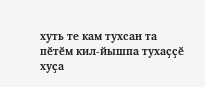хуть те кам тухсан та
пӗтӗм кил-йышпа тухаҫҫӗ
хуҫа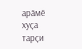арӑмӗ
хуҫа тарҫи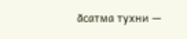ӑсатма тухни —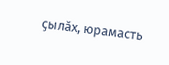ҫылӑх, юрамасть